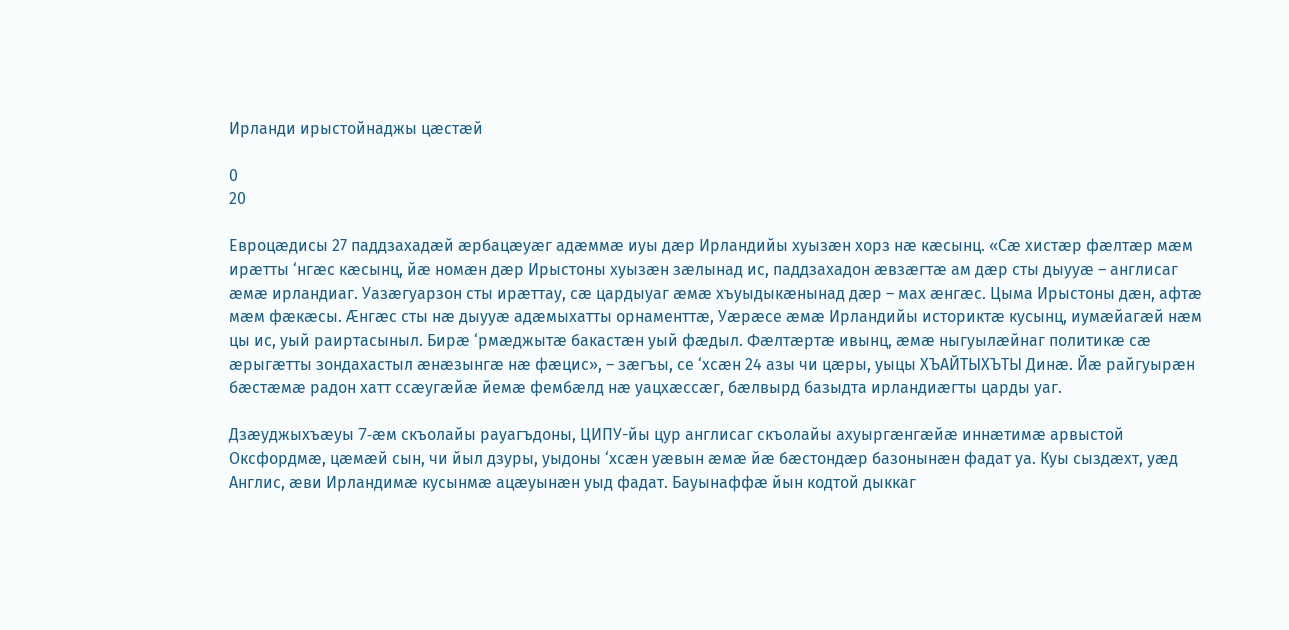Ирланди ирыстойнаджы цæстæй

0
20

Евроцæдисы 27 паддзахадæй æрбацæуæг адæммæ иуы дæр Ирландийы хуызæн хорз нæ кæсынц. «Сæ хистæр фæлтæр мæм ирæтты ‘нгæс кæсынц, йæ номæн дæр Ирыстоны хуызæн зæлынад ис, паддзахадон æвзæгтæ ам дæр сты дыууæ – англисаг æмæ ирландиаг. Уазæгуарзон сты ирæттау, сæ цардыуаг æмæ хъуыдыкæнынад дæр – мах æнгæс. Цыма Ирыстоны дæн, афтæ мæм фæкæсы. Æнгæс сты нæ дыууæ адæмыхатты орнаменттæ, Уæрæсе æмæ Ирландийы историктæ кусынц, иумæйагæй нæм цы ис, уый раиртасыныл. Бирæ ‘рмæджытæ бакастæн уый фæдыл. Фæлтæртæ ивынц, æмæ ныгуылæйнаг политикæ сæ æрыгæтты зондахастыл æнæзынгæ нæ фæцис», – зæгъы, се ‘хсæн 24 азы чи цæры, уыцы ХЪАЙТЫХЪТЫ Динæ. Йæ райгуырæн бæстæмæ радон хатт ссæугæйæ йемæ фембæлд нæ уацхæссæг, бæлвырд базыдта ирландиæгты царды уаг.

Дзæуджыхъæуы 7-æм скъолайы рауагъдоны, ЦИПУ-йы цур англисаг скъолайы ахуыргæнгæйæ иннæтимæ арвыстой Оксфордмæ, цæмæй сын, чи йыл дзуры, уыдоны ‘хсæн уæвын æмæ йæ бæстондæр базонынæн фадат уа. Куы сыздæхт, уæд Англис, æви Ирландимæ кусынмæ ацæуынæн уыд фадат. Бауынаффæ йын кодтой дыккаг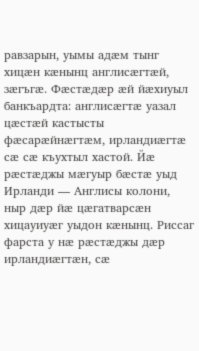равзарын, уымы адæм тынг хицæн кæнынц англисæгтæй, зæгъгæ. Фæстæдæр æй йæхиуыл банкъардта: англисæгтæ уазал цæстæй кастысты фæсарæйнæгтæм, ирландиæгтæ сæ сæ къухтыл хастой. Йæ рæстæджы мæгуыр бæстæ уыд Ирланди — Англисы колони, ныр дæр йæ цæгатварсæн хицауиуæг уыдон кæнынц. Риссаг фарста у нæ рæстæджы дæр ирландиæгтæн, сæ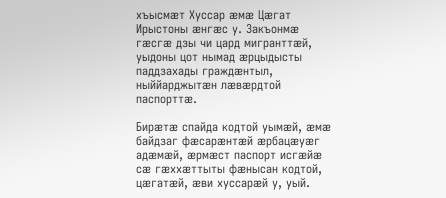хъысмæт Хуссар æмæ Цæгат Ирыстоны æнгæс у. Закъонмæ гæсгæ дзы чи цард мигранттæй, уыдоны цот нымад æрцыдысты паддзахады граждæнтыл, ныййарджытæн лæвæрдтой паспорттæ.

Бирæтæ спайда кодтой уымæй, æмæ байдзаг фæсарæнтæй æрбацæуæг адæмæй, æрмæст паспорт исгæйæ сæ гæххæттыты фæнысан кодтой, цæгатæй, æви хуссарæй у, уый.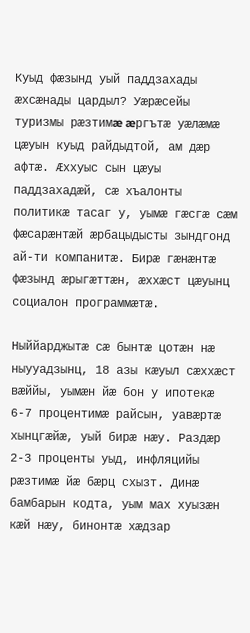Куыд фæзынд уый паддзахады æхсæнады цардыл? Уæрæсейы туризмы рæзтимæ æргътæ уæлæмæ цæуын куыд райдыдтой, ам дæр афтæ. Æххуыс сын цæуы паддзахадæй, сæ хъалонты политикæ тасаг у, уымæ гæсгæ сæм фæсарæнтæй æрбацыдысты зындгонд ай-ти компанитæ. Бирæ гæнæнтæ фæзынд æрыгæттæн, æххæст цæуынц социалон программæтæ.

Ныййарджытæ сæ бынтæ цотæн нæ ныууадзынц, 18 азы кæуыл сæххæст вæййы, уымæн йæ бон у ипотекæ 6-7 процентимæ райсын, уавæртæ хынцгæйæ, уый бирæ нæу. Раздæр 2-3 проценты уыд, инфляцийы рæзтимæ йæ бæрц схызт. Динæ бамбарын кодта, уым мах хуызæн кæй нæу, бинонтæ хæдзар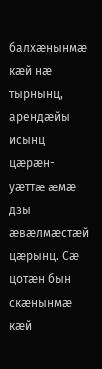балхæнынмæ кæй нæ тырнынц, арендæйы исынц цæрæн-уæттæ æмæ дзы æвæлмæстæй цæрынц. Сæ цотæн бын скæнынмæ кæй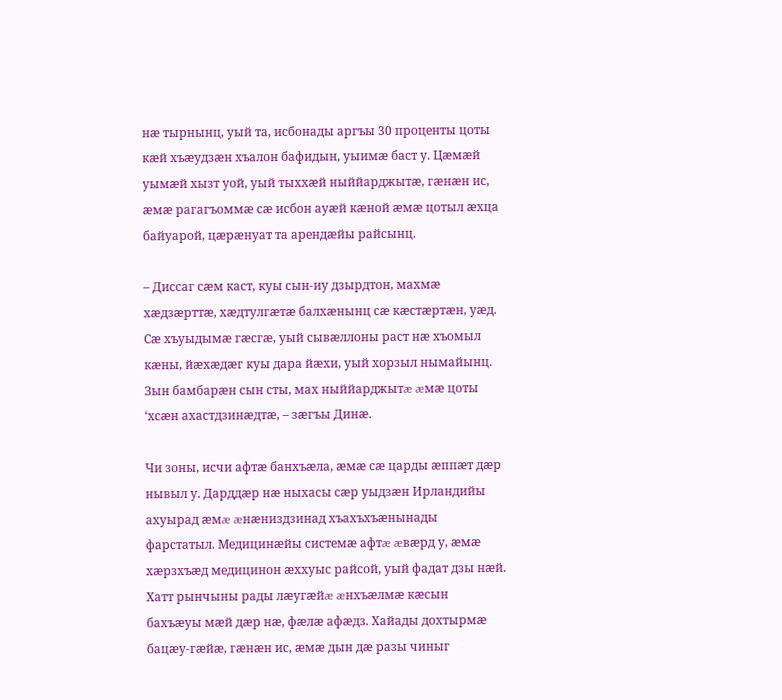нæ тырнынц, уый та, исбонады аргъы 30 проценты цоты кæй хъæудзæн хъалон бафидын, уыимæ баст у. Цæмæй уымæй хызт уой, уый тыххæй ныййарджытæ, гæнæн ис, æмæ рагагъоммæ сæ исбон ауæй кæной æмæ цотыл æхца байуарой, цæрæнуат та арендæйы райсынц.

– Диссаг сæм каст, куы сын-иу дзырдтон, махмæ хæдзæрттæ, хæдтулгæтæ балхæнынц сæ кæстæртæн, уæд. Сæ хъуыдымæ гæсгæ, уый сывæллоны раст нæ хъомыл кæны, йæхæдæг куы дара йæхи, уый хорзыл нымайынц. Зын бамбарæн сын сты, мах ныййарджытæ æмæ цоты ‘хсæн ахастдзинæдтæ, – зæгъы Динæ.

Чи зоны, исчи афтæ банхъæла, æмæ сæ царды æппæт дæр нывыл у. Дарддæр нæ ныхасы сæр уыдзæн Ирландийы ахуырад æмæ æнæниздзинад хъахъхъæнынады фарстатыл. Медицинæйы системæ афтæ æвæрд у, æмæ хæрзхъæд медицинон æххуыс райсой, уый фадат дзы нæй. Хатт рынчыны рады лæугæйæ æнхъæлмæ кæсын
бахъæуы мæй дæр нæ, фæлæ афæдз. Хайады дохтырмæ бацæу-гæйæ, гæнæн ис, æмæ дын дæ разы чиныг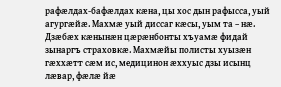рафæлдах-бафæлдах кæна, цы хос дын рафысса, уый агургæйæ. Махмæ уый диссаг кæсы, уым та – нæ. Дзæбæх кæнынæн цæрæнбонты хъуамæ фидай зынаргъ страховкæ. Махмæйы полисты хуызæн гæххæтт сæм ис, медицинон æххуыс дзы исынц лæвар, фæлæ йæ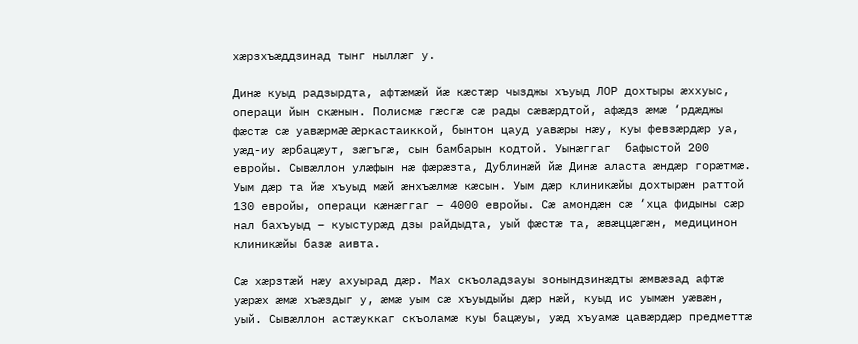хæрзхъæддзинад тынг ныллæг у.

Динæ куыд радзырдта, афтæмæй йæ кæстæр чызджы хъуыд ЛОР дохтыры æххуыс, операци йын скæнын. Полисмæ гæсгæ сæ рады сæвæрдтой, афæдз æмæ ‘рдæджы фæстæ сæ уавæрмæ æркастаиккой, бынтон цауд уавæры нæу, куы февзæрдæр уа, уæд-иу æрбацæут, зæгъгæ, сын бамбарын кодтой. Уынæггаг  бафыстой 200 евройы. Сывæллон улæфын нæ фæрæзта, Дублинæй йæ Динæ аласта æндæр горæтмæ. Уым дæр та йæ хъуыд мæй æнхъæлмæ кæсын. Уым дæр клиникæйы дохтырæн раттой 130 евройы, операци кæнæггаг – 4000 евройы. Сæ амондæн сæ ‘хца фидыны сæр нал бахъуыд – куыстурæд дзы райдыдта, уый фæстæ та, æвæццæгæн, медицинон клиникæйы базæ аивта.

Сæ хæрзтæй нæу ахуырад дæр. Мах скъоладзауы зонындзинæдты æмвæзад афтæ уæрæх æмæ хъæздыг у, æмæ уым сæ хъуыдыйы дæр нæй, куыд ис уымæн уæвæн, уый. Сывæллон астæуккаг скъоламæ куы бацæуы, уæд хъуамæ цавæрдæр предметтæ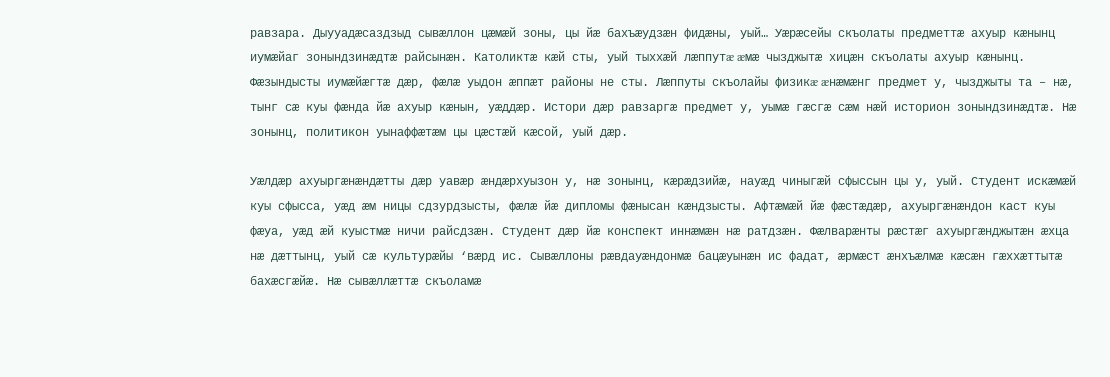равзара. Дыууадæсаздзыд сывæллон цæмæй зоны, цы йæ бахъæудзæн фидæны, уый… Уæрæсейы скъолаты предметтæ ахуыр кæнынц иумæйаг зонындзинæдтæ райсынæн. Католиктæ кæй сты, уый тыххæй лæппутæ æмæ чызджытæ хицæн скъолаты ахуыр кæнынц. Фæзындысты иумæйæгтæ дæр, фæлæ уыдон æппæт районы не сты. Лæппуты скъолайы физикæ æнæмæнг предмет у, чызджыты та – нæ, тынг сæ куы фæнда йæ ахуыр кæнын, уæддæр. Истори дæр равзаргæ предмет у, уымæ гæсгæ сæм нæй историон зонындзинæдтæ. Нæ зонынц, политикон уынаффæтæм цы цæстæй кæсой, уый дæр.

Уæлдæр ахуыргæнæндæтты дæр уавæр æндæрхуызон у, нæ зонынц, кæрæдзийæ, науæд чиныгæй сфыссын цы у, уый. Студент искæмæй куы сфысса, уæд æм ницы сдзурдзысты, фæлæ йæ дипломы фæнысан кæндзысты. Афтæмæй йæ фæстæдæр, ахуыргæнæндон каст куы фæуа, уæд æй куыстмæ ничи райсдзæн. Студент дæр йæ конспект иннæмæн нæ ратдзæн. Фæлварæнты рæстæг ахуыргæнджытæн æхца нæ дæттынц, уый сæ культурæйы ‘вæрд ис. Сывæллоны рæвдауæндонмæ бацæуынæн ис фадат, æрмæст æнхъæлмæ кæсæн гæххæттытæ бахæсгæйæ. Нæ сывæллæттæ скъоламæ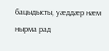бацыдысты, уæддæр нæм нырма рад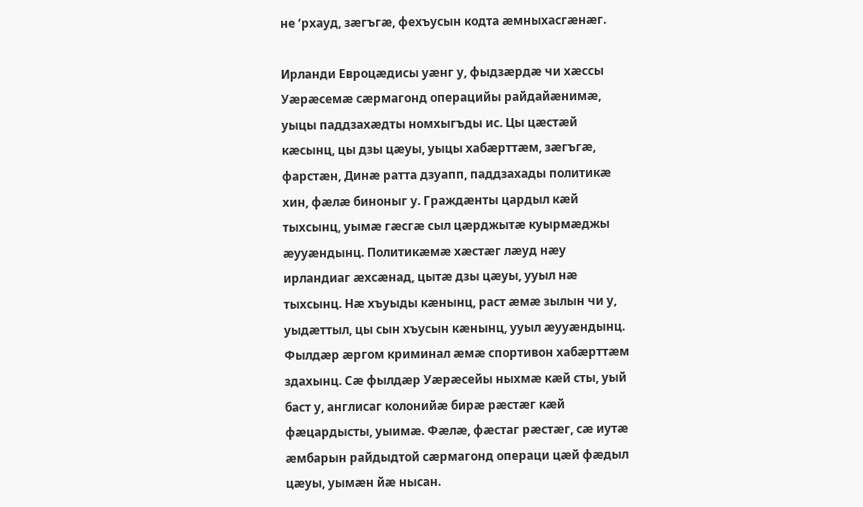не ‘рхауд, зæгъгæ, фехъусын кодта æмныхасгæнæг.

Ирланди Евроцæдисы уæнг у, фыдзæрдæ чи хæссы Уæрæсемæ сæрмагонд операцийы райдайæнимæ, уыцы паддзахæдты номхыгъды ис. Цы цæстæй кæсынц, цы дзы цæуы, уыцы хабæрттæм, зæгъгæ,  фарстæн, Динæ ратта дзуапп, паддзахады политикæ хин, фæлæ биноныг у. Граждæнты цардыл кæй тыхсынц, уымæ гæсгæ сыл цæрджытæ куырмæджы æууæндынц. Политикæмæ хæстæг лæуд нæу ирландиаг æхсæнад, цытæ дзы цæуы, ууыл нæ тыхсынц. Нæ хъуыды кæнынц, раст æмæ зылын чи у, уыдæттыл, цы сын хъусын кæнынц, ууыл æууæндынц. Фылдæр æргом криминал æмæ спортивон хабæрттæм здахынц. Сæ фылдæр Уæрæсейы ныхмæ кæй сты, уый баст у, англисаг колонийæ бирæ рæстæг кæй фæцардысты, уыимæ. Фæлæ, фæстаг рæстæг, сæ иутæ æмбарын райдыдтой сæрмагонд операци цæй фæдыл цæуы, уымæн йæ нысан.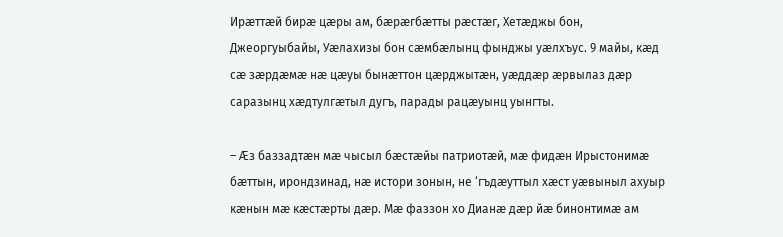Ирæттæй бирæ цæры ам, бæрæгбæтты рæстæг, Хетæджы бон, Джеоргуыбайы, Уæлахизы бон сæмбæлынц фынджы уæлхъус. 9 майы, кæд сæ зæрдæмæ нæ цæуы бынæттон цæрджытæн, уæддæр æрвылаз дæр саразынц хæдтулгæтыл дугъ, парады рацæуынц уынгты.

– Æз баззадтæн мæ чысыл бæстæйы патриотæй, мæ фидæн Ирыстонимæ бæттын, ирондзинад, нæ истори зонын, не ‘гъдæуттыл хæст уæвыныл ахуыр кæнын мæ кæстæрты дæр. Мæ фаззон хо Дианæ дæр йæ бинонтимæ ам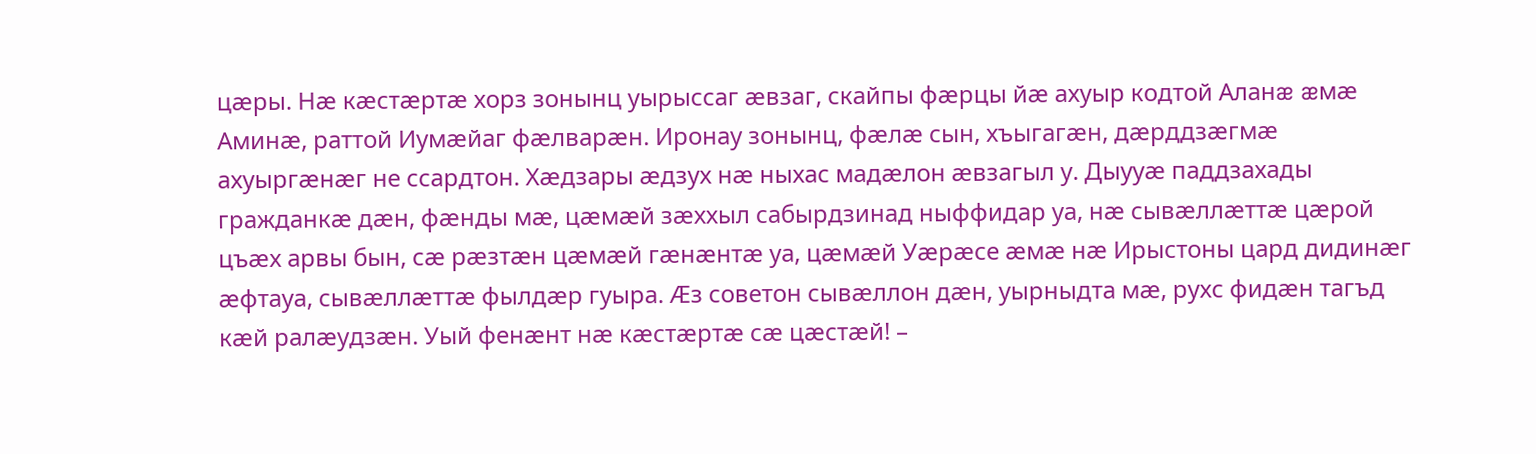цæры. Нæ кæстæртæ хорз зонынц уырыссаг æвзаг, скайпы фæрцы йæ ахуыр кодтой Аланæ æмæ Аминæ, раттой Иумæйаг фæлварæн. Иронау зонынц, фæлæ сын, хъыгагæн, дæрддзæгмæ ахуыргæнæг не ссардтон. Хæдзары æдзух нæ ныхас мадæлон æвзагыл у. Дыууæ паддзахады гражданкæ дæн, фæнды мæ, цæмæй зæххыл сабырдзинад ныффидар уа, нæ сывæллæттæ цæрой цъæх арвы бын, сæ рæзтæн цæмæй гæнæнтæ уа, цæмæй Уæрæсе æмæ нæ Ирыстоны цард дидинæг æфтауа, сывæллæттæ фылдæр гуыра. Æз советон сывæллон дæн, уырныдта мæ, рухс фидæн тагъд кæй ралæудзæн. Уый фенæнт нæ кæстæртæ сæ цæстæй! –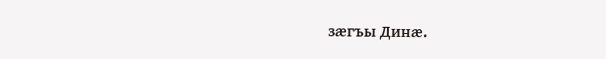зæгъы Динæ.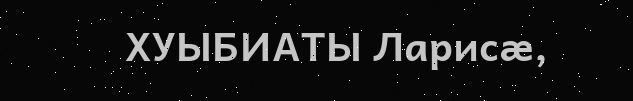ХУЫБИАТЫ Ларисæ,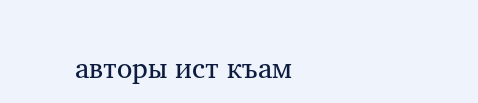авторы ист къам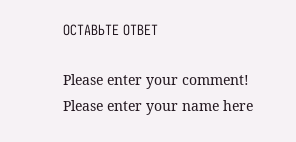ОСТАВЬТЕ ОТВЕТ

Please enter your comment!
Please enter your name here